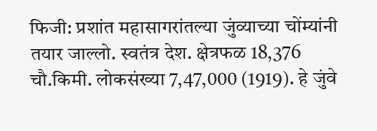फिजी: प्रशांत महासागरांतल्या जुंव्याच्या चोंम्यांनी तयार जाल्लो. स्वतंत्र देश. क्षेत्रफळ 18,376 चौ.किमी. लोकसंख्या 7,47,000 (1919). हे जुंवे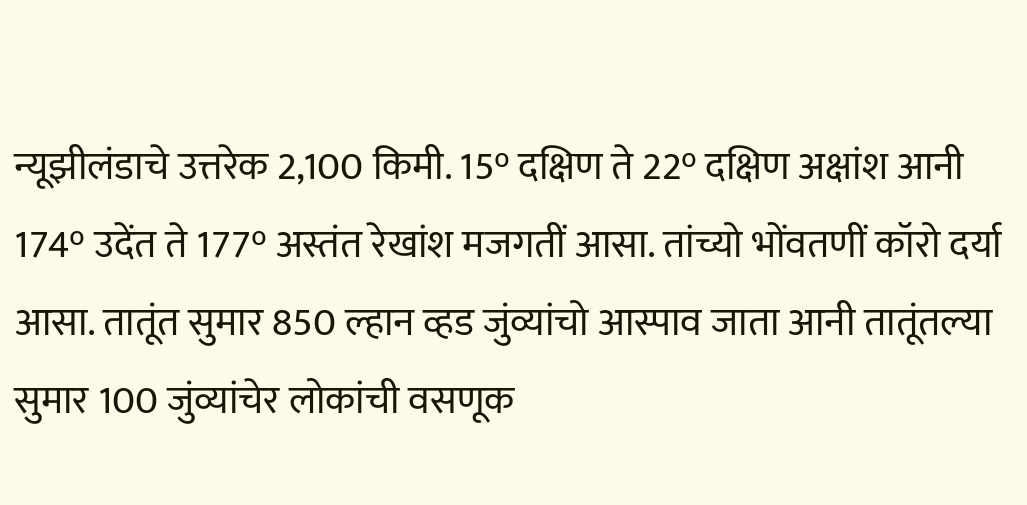न्यूझीलंडाचे उत्तरेक 2,100 किमी. 15° दक्षिण ते 22° दक्षिण अक्षांश आनी 174° उदेंत ते 177° अस्तंत रेखांश मजगतीं आसा. तांच्यो भोंवतणीं कॉरो दर्या आसा. तातूंत सुमार 850 ल्हान व्हड जुंव्यांचो आस्पाव जाता आनी तातूंतल्या सुमार 100 जुंव्यांचेर लोकांची वसणूक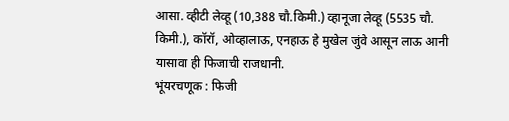आसा. व्हीटी लेव्हू (10,388 चौ.किमी.) व्हानूजा लेव्हू (5535 चौ. किमी.), कॉरॉ, ओव्हालाऊ, एनहाऊ हे मुखेल जुंवे आसून लाऊ आनी यासावा ही फिजाची राजधानी.
भूंयरचणूक : फिजी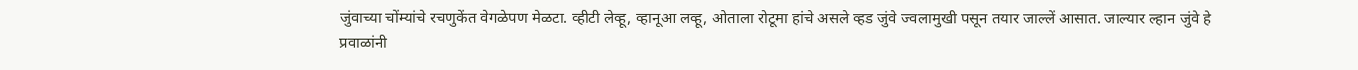जुंवाच्या चोंम्यांचे रचणुकेंत वेगळेपण मेळटा. व्हीटी लेव्हू, व्हानूआ लव्हू, ओताला रोटूमा हांचे असले व्हड जुंवे ज्वलामुखी पसून तयार जाल्लें आसात. जाल्यार ल्हान जुंवे हे प्रवाळांनी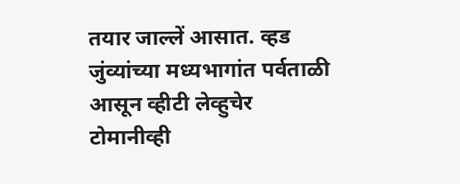तयार जाल्लें आसात. व्हड जुंव्यांच्या मध्यभागांत पर्वताळी आसून व्हीटी लेव्हुचेर टोमानीव्ही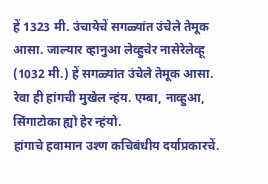हें 1323 मी. उंचायेचें सगळ्यांत उंचेले तेमूक आसा. जाल्यार व्हानुआ लेव्हुचेर नासेरेलेव्हू (1032 मी.) हें सगळ्यांत उंचेले तेमूक आसा.
रेवा ही हांगची मुखेल न्हंय. एम्बा, नाव्हुआ, सिंगाटोका ह्यो हेर न्हंयो.
हांगाचे हवामान उश्ण कचिबंधीय दर्याप्रकारचें.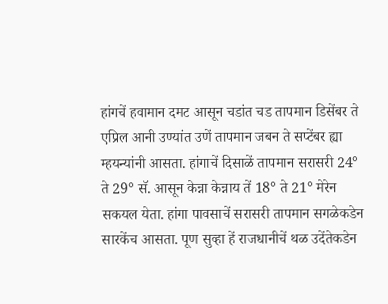हांगचें हवामान दमट आसून चडांत चड तापमान डिसेंबर ते एप्रिल आनी उण्यांत उणें तापमान जबन ते सप्टेंबर ह्या म्हयन्यांनी आसता. हांगाचें दिसाळें तापमान सरासरी 24° ते 29° सॅ. आसून केन्ना केन्नाय तें 18° ते 21° मेरेन सकयल येता. हांगा पावसाचें सरासरी तापमान सगळेकडेन सारकेंच आसता. पूण सुव्हा हें राजधानीचें थळ उदेंतेकडेन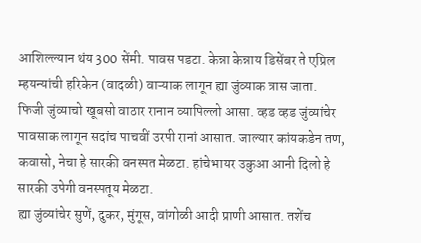आशिल्ल्यान थंय 300 सेंमी. पावस पडटा. केन्ना केन्नाय डिसेंबर ते एप्रिल म्हयन्यांची हरिकेन (वादळी) वाऱ्याक लागून ह्या जुंव्याक त्रास जाता.
फिजी जुंव्याचो खूबसो वाठार रानान व्यापिल्लो आसा. व्हड व्हड जुंव्यांचेर पावसाक लागून सदांच पाचवीं उरपी रानां आसात. जाल्यार कांयकडेन तण, कवासो, नेचा हे सारकी वनस्पत मेळटा. हांचेभायर उकुआ आनी दिलो हे सारकी उपेगी वनस्पतूय मेळटा.
ह्या जुंव्यांचेर सुणें, दुकर, मुंगूस, वांगोळी आदी प्राणी आसात. तशेंच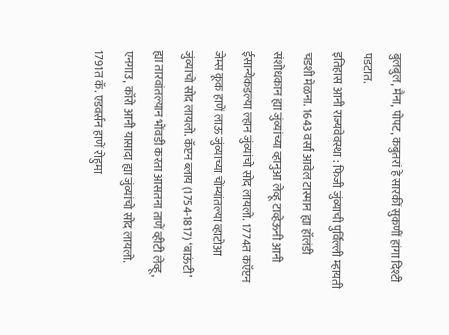बुलबुल, मैना, पोपट, कबुतरां हे सारकीं सुकणीं हांगा दिश्टी पडटात.
इतिहास आनी राज्यवेवस्था : फिजी जुंव्याची पुर्विल्ली म्हायती चडशी मेळना. 1643 वर्सा आवेल टास्मान ह्या हॉलंडी संशोधकान ह्या जुंव्यांच्या व्हानुआ लेव्हू टाव्हेऊनी आनी ईसान्येकडल्या ल्हान जुंव्यांचो सोद लायलो. 1774त कऍप्टन जेम्स कूक हाणें लाऊ जुंव्याच्या चोंम्यांतल्या व्हाटोआ जुंव्याचो सोद लायलो. कॅप्टन ब्लाय (1754-1817) ‘बाऊंटी’ ह्या तारवांतल्यान भोंवडी करता आसतना ताणें व्हीटी लेव्हू, एनगाउ, कॉरो आनी यासादा ह्या जुंव्यांचो सोद लायलो. 1791त कॅ. एडवर्सन हाणें रोहुमा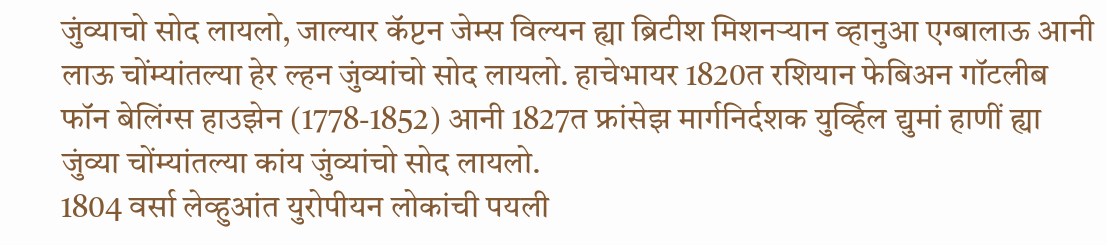जुंव्याचो सोद लायलो, जाल्यार कॅप्टन जेम्स विल्यन ह्या ब्रिटीश मिशनऱ्यान व्हानुआ एग्बालाऊ आनी लाऊ चोंम्यांतल्या हेर ल्हन जुंव्यांचो सोद लायलो. हाचेभायर 1820त रशियान फेबिअन गॉटलीब फॉन बेलिंग्स हाउझेन (1778-1852) आनी 1827त फ्रांसेझ मार्गनिर्दशक युर्व्हिल द्युमां हाणीं ह्या जुंव्या चोंम्यांतल्या कांय जुंव्यांचो सोद लायलो.
1804 वर्सा लेव्हुआंत युरोपीयन लोकांची पयली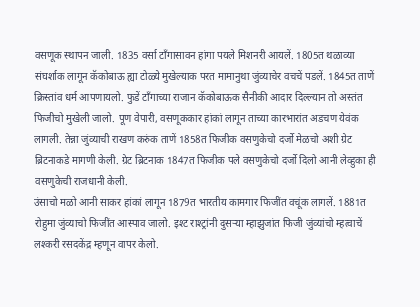वसणूक स्थापन जाली. 1835 वर्सा टॉंगासावन हांगा पयले मिशनरी आयलें. 1805त थळाव्या संघर्शाक लागून कॅकोबाऊ ह्या टोळ्ये मुखेल्याक परत मामानुथा जुंव्याचेर वचचें पडलें. 1845त ताणें क्रिस्तांव धर्म आपणायलो. फुडें टॉंगाच्या राजान कॅकोबाऊक सैनीकी आदार दिल्ल्यान तो अस्तंत फिजीचो मुखेली जालो. पूण वेपारी, वसणूककार हांकां लागून ताच्या कारभारांत अडचण येवंक लागली. तेन्ना जुंव्याची राखण करुंक ताणें 1858त फिजीक वसणुकेचो दर्जो मेळचो अशी ग्रेट ब्रिटनाकडे मागणी केली. ग्रेट ब्रिटनाक 1847त फिजीक पले वसणुकेचो दर्जो दिलो आनी लेव्हुका ही वसणुकेची राजधानी केली.
उंसाचो मळो आनी साकर हांकां लागून 1879त भारतीय कामगार फिजींत वचूंक लागलें. 1881त रोहुमा जुंव्याचो फिजींत आस्पाव जालो. इश्ट राश्ट्रांनी दुसऱ्या म्हाझुजांत फिजी जुंव्यांचो म्हत्वाचें लश्करी रसदकेंद्र म्हणून वापर केलो.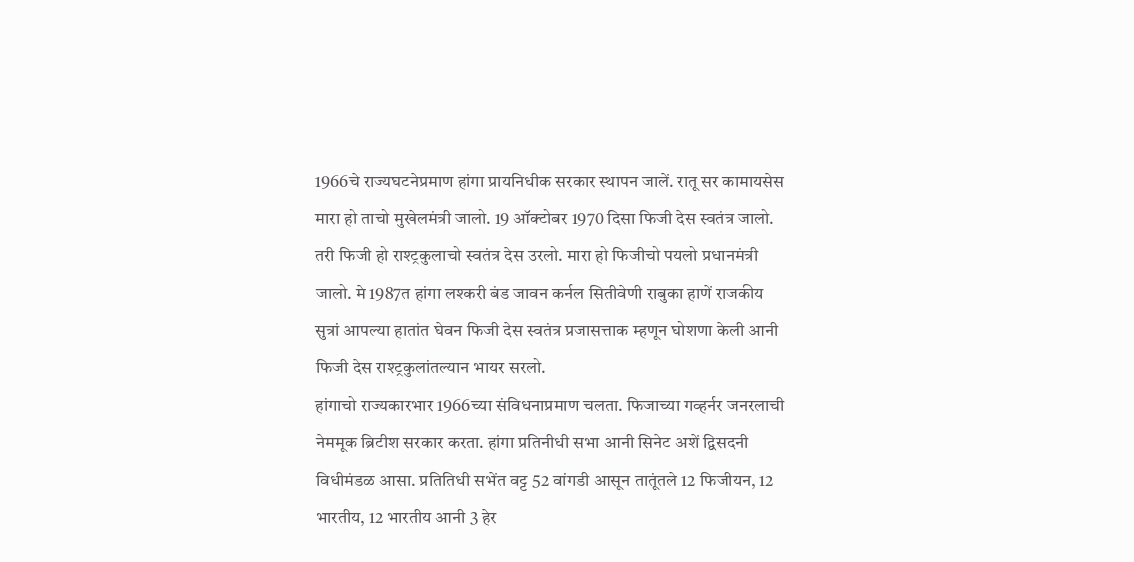1966चे राज्यघटनेप्रमाण हांगा प्रायनिधीक सरकार स्थापन जालें. रातू सर कामायसेस मारा हो ताचो मुखेलमंत्री जालो. 19 ऑक्टोबर 1970 दिसा फिजी देस स्वतंत्र जालो. तरी फिजी हो राश्ट्रकुलाचो स्वतंत्र देस उरलो. मारा हो फिजीचो पयलो प्रधानमंत्री जालो. मे 1987त हांगा लश्करी बंड जावन कर्नल सितीवेणी राबुका हाणें राजकीय सुत्रां आपल्या हातांत घेवन फिजी देस स्वतंत्र प्रजासत्ताक म्हणून घोशणा केली आनी फिजी देस राश्ट्रकुलांतल्यान भायर सरलो.
हांगाचो राज्यकारभार 1966च्या संविधनाप्रमाण चलता. फिजाच्या गव्हर्नर जनरलाची नेममूक ब्रिटीश सरकार करता. हांगा प्रतिनीधी सभा आनी सिनेट अशें द्विसदनी विधीमंडळ आसा. प्रतितिधी सभेंत वट्ट 52 वांगडी आसून तातूंतले 12 फिजीयन, 12 भारतीय, 12 भारतीय आनी 3 हेर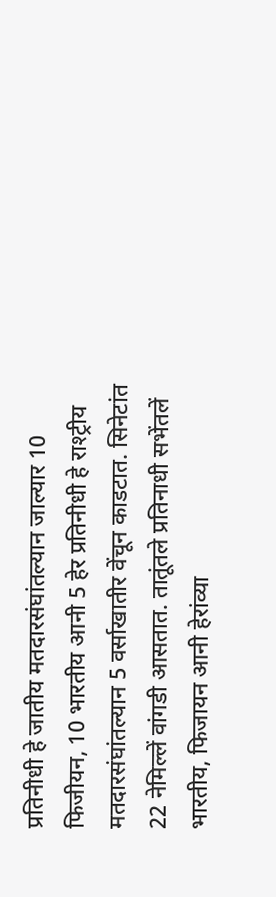प्रतिनीधी हे जातीय मतदारसंघांतल्यान जाल्यार 10 फिजीयन, 10 भारतीय आनी 5 हेर प्रतिनीधी हे राश्ट्रीय मतदारसंघांतल्यान 5 वर्साखातीर वेंचून काडटात. सिनेटांत 22 नेमिल्लें वांगडी आसतात. तातूंतले प्रतिनाधी सभेंतलें भारतीय, फिजायन आनी हेरांव्या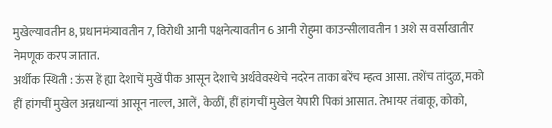मुखेल्यावतीन 8, प्रधानमंत्र्यावतीन 7, विरोधी आनी पक्षनेत्यावतीन 6 आनी रोहुमा काउन्सीलावतीन 1 अशे स वर्साखातीर नेमणूक करप जातात.
अर्थीक स्थिती : ऊंस हें ह्या देशाचें मुखें पीक आसून देशाचे अर्थवेवस्थेचे नदरेन ताका बरेंच म्हत्व आसा. तशेंच तांदुळ, मको हीं हांगचीं मुखेल अन्नधान्यां आसून नाल्ल, आलें, केळीं, हीं हांगचीं मुखेल येपारी पिकां आसात. तेभायर तंबाकू, कोको,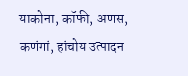याकोना, कॉफी, अणस, कणंगां, हांचोय उत्पादन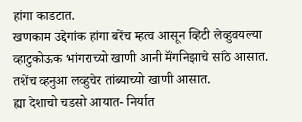हांगा काडटात.
खणकाम उद्देगांक हांगा बरेंच म्हत्व आसून व्हिटी लेव्हुवयल्या व्हाटुकोऊक भांगराच्यो खाणी आनी मॅंगनिझाचे सांठे आसात. तशेंच व्हनुआ लव्हुचेर तांब्याच्यो खाणी आसात.
ह्या देशाचो चडसो आयात- निर्यात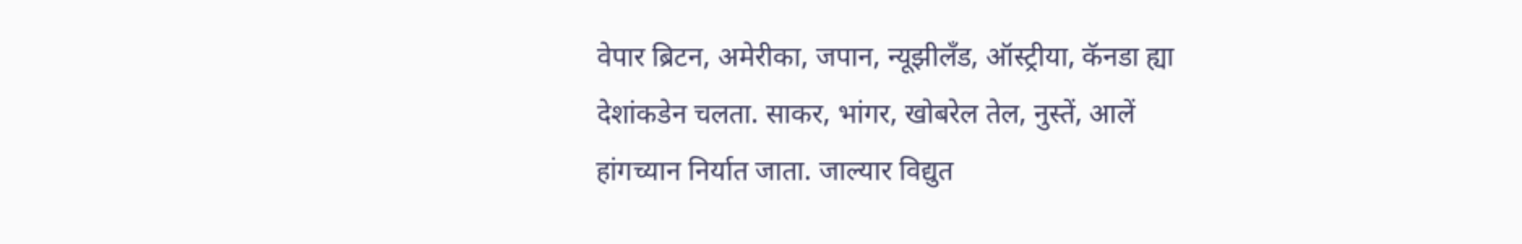वेपार ब्रिटन, अमेरीका, जपान, न्यूझीलॅंड, ऑस्ट्रीया, कॅनडा ह्या देशांकडेन चलता. साकर, भांगर, खोबरेल तेल, नुस्तें, आलें हांगच्यान निर्यात जाता. जाल्यार विद्युत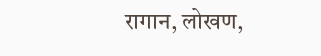रागान, लोखण,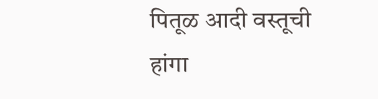पितूळ आदी वस्तूची हांगा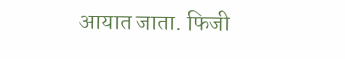आयात जाता. फिजी